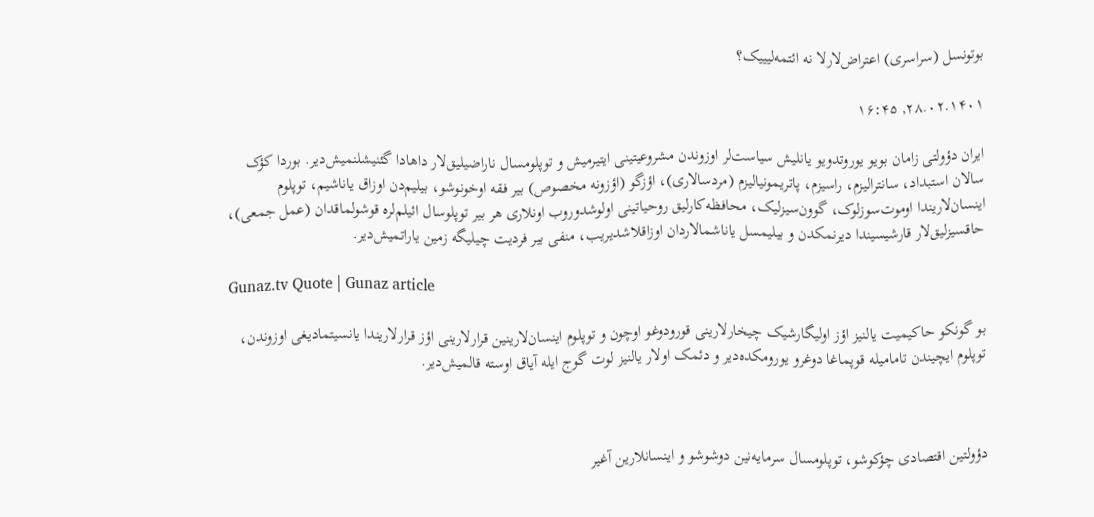بوتونسل (سراسری) اعتراض‌لارلا نه ائتمه‌لیییک؟

۲۸.۰۲.۱۴۰۱, ۱۶:۴۵

ایران دؤولتی زامان بویو یوروتدویو یانلیش سیاست‌لر اوزوندن مشروعیتینی ایتیرمیش و توپلومسال ناراضیلیق‌لار داهادا گئنیشلنمیش‌دیر. بوردا کؤک سالان استبداد، سانترالیزم، راسیزم، پاتریمونیالیزم (مردسالاری)، اؤزگو (اؤزونه مخصوص) بیر فقه اوخونوشو، بیلیم‌دن اوزاق یاناشیم، توپلوم اینسان‌لاریندا اوموت‌سوزلوک، گوون‌سیزلیک، محافظه‌کارلیق روحیاتینی اولوشدوروب اونلاری هر بیر توپلوسال ائیلم‌لره قوشولماقدان (عمل جمعی)، حاقسیزلیق‌لار قارشیسیندا دیرنمکدن و بیلیمسل یاناشمالاردان اوزاقلاشدیریب، منفی بیر فردیت چیلیگه زمین یاراتمیش‌دیر.

Gunaz.tv Quote | Gunaz article

بو گونکو حاکیمیت یالنیز اؤز اولیگارشیک چیخارلارینی قورودوغو اوچون و توپلوم اینسان‌لارینین قرارلارینی اؤز قرارلاریندا یانسیتمادیغی اوزوندن، توپلوم ایچیندن تامامیله قوپماغا دوغرو یورومکده‌دیر و دئمک اولار یالنیز لوت گوج ایله آیاق اوسته قالمیش‌دیر.



دؤولتین اقتصادی چؤکوشو، توپلومسال سرمایه‌نین دوشوشو و اینسانلارین آغیر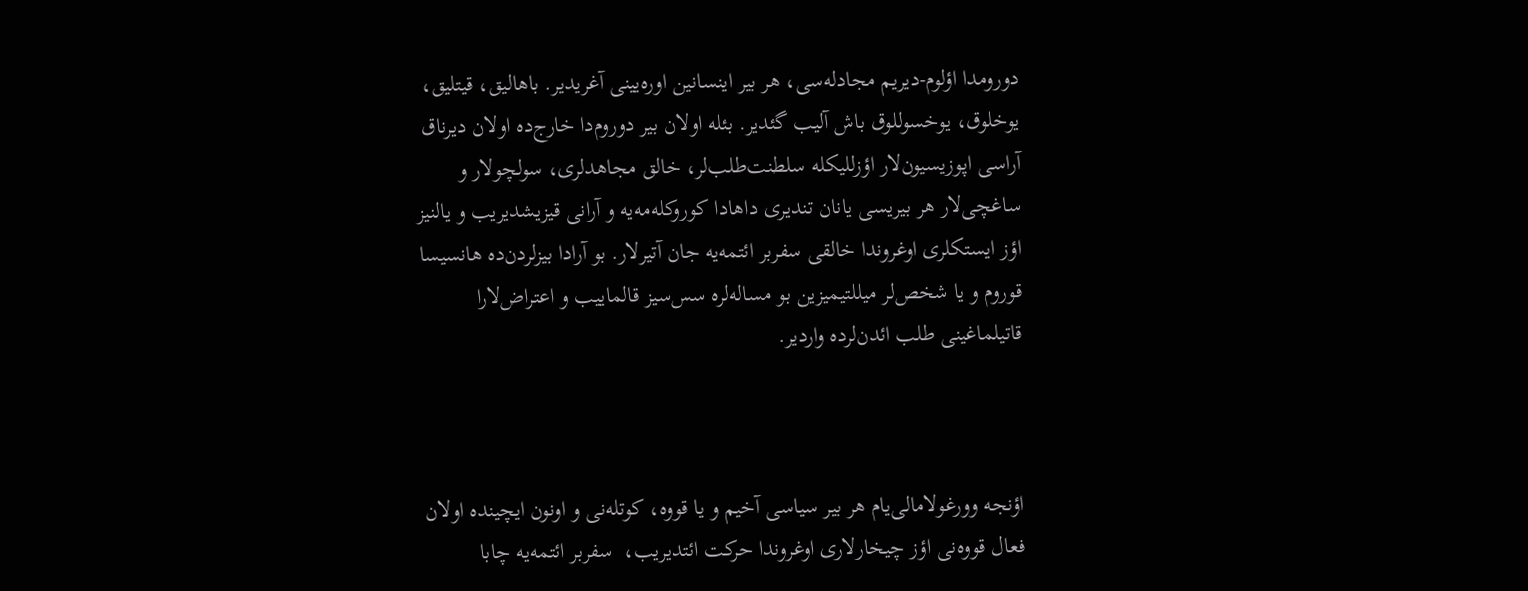دورومدا اؤلوم-دیریم مجادله‌سی، هر بیر اینسانین اوره‌یینی آغریدیر. باهالیق، قیتلیق، یوخلوق، یوخسوللوق باش آلیب گئدیر. بئله اولان بیر دوروم‌دا خارج‌ده اولان دیرناق آراسی اپوزیسیون‌لار اؤزللیکله سلطنت‌طلب‌لر، خالق مجاهدلری، سولچولار و ساغچی‌لار هر بیریسی یانان تندیری داهادا کوروکله‌مه‌یه و آرانی قیزیشدیریب و یالنیز اؤز ایستکلری اوغروندا خالقی سفربر ائتمه‌یه جان آتیرلار. بو آرادا بیزلردن‌ده هانسیسا قوروم و یا شخص‌لر میللتیمیزین بو مساله‌لره سس‌سیز قالماییب و اعتراض‌لارا قاتیلماغینی طلب ائدن‌لرده واردیر.



اؤنجه وورغولامالی‌یام هر بیر سیاسی آخیم و یا قووه، کوتله‌نی و اونون ایچینده اولان فعال قووه‌نی اؤز چیخارلاری اوغروندا حرکت ائتدیریب،  سفربر ائتمه‌یه چابا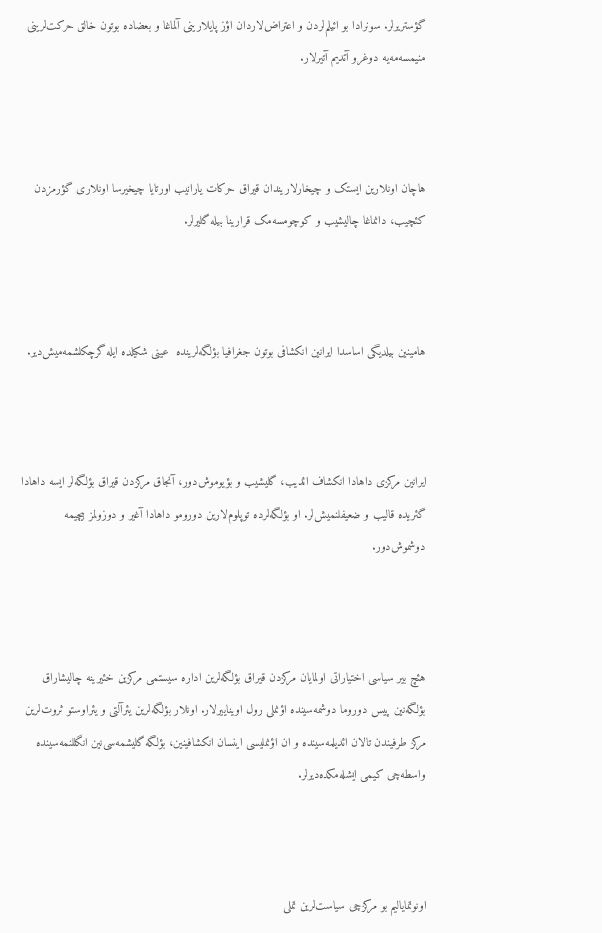گؤستریرلر. سونرادا بو ائیلم‌لردن و اعتراض‌لاردان اؤز پایلارینی آلماغا و بعضاده بوتون خالق حرکت‌لرینی منیمسه‌مه‌یه دوغرو آتدیم آتیرلار.



هاچان اونلارین ایستک و چیخارلاریندان قیراق حرکات یارانیب اورتایا چیخیرسا اونلاری گؤرمزدن کئچیب، دانماغا چالیشیب و کوچومسه‌مک قرارینا بیله گلیرلر.



هامینین بیلدیگی اساسدا ایرانین انکشافی بوتون جغرافیا بؤلگه‌لرینده  عینی شکیلده ایله گرچکلشمه‌میش‌دیر.



ایرانین مرکزی داهادا انکشاف ائدیب، گلیشیب و بؤیوموش‌دور، آنجاق مرکزدن قیراق بؤلگه‌لر ایسه داهادا گئریده قالیب و ضعیفلنمیش‌لر. او بؤلگه‌لرده توپلوم‌لارین دورومو داهادا آغیر و دوزولمز بیچیمه دوشموش‌دور.



هئچ بیر سیاسی اختیاراتی اولمایان مرکزدن قیراق بؤلگه‌لرین اداره سیستمی مرکزین خئیرینه چالیشاراق بؤلگه‌نین پیس دوروما دوشمه‌سینده اؤنملی رول اویناییرلار. اونلار بؤلگه‌لرین یئرآلتی و یئراوستو ثروت‌لرین مرکز طرفیندن تالان ائدیلمه‌سینده و ان اؤنملیسی اینسان انکشافینین، بؤلگه گلیشمه‌سی‌نین انگللنمه‌سینده واسطه‌چی کیمی ایشله‌مکده‌دیرلر.



اونوتمایالیم بو مرکزچی سیاست‌لرین تملی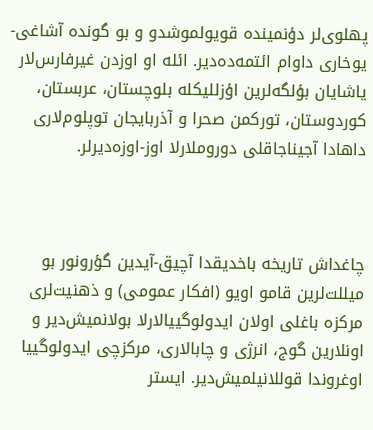پهلوی‌لر دؤنمینده قویولموشدو و بو گونده آشاغی-یوخاری داوام ائتمه‌ده‌دیر. ائله او اوزدن غیرفارس‌لار یاشایان بؤلگه‌لرین اؤزللیکله بلوچستان، عربستان، کوردوستان، تورکمن صحرا و آذربایجان توپلوم‌لاری داهادا آجیناجاقلی دوروملارلا اوز-اوزه‌دیرلر.



چاغداش تاریخه باخدیقدا آچیق-آیدین گؤرونور بو میللت‌لرین قامو اویو (افکار عمومی) و ذهنیت‌لری مرکزه باغلی اولان ایدولوگییالارلا بولانمیش‌دیر و اونلارین گوج، انرژی و چابالاری، مرکزچی ایدولوگییا اوغروندا قوللانیلمیش‌دیر. ایستر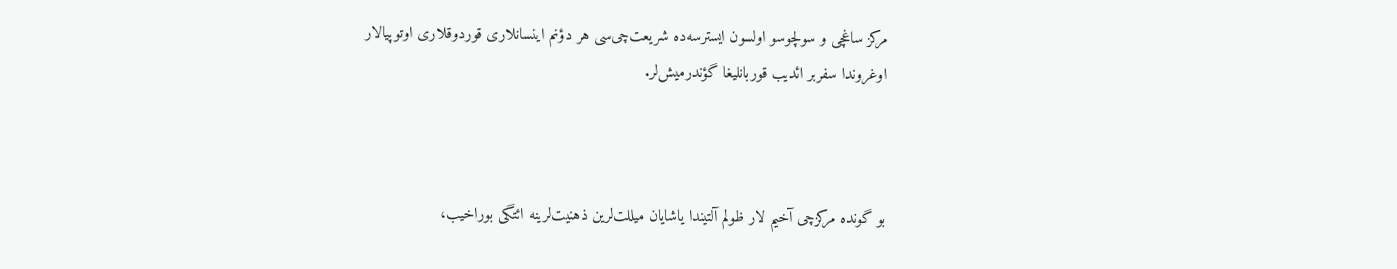مرکز ساغچی و سولچوسو اولسون ایسترسه‌ده شریعت‌چی‌سی هر دؤنم اینسانلاری قوردوقلاری اوتوپیالار اوغروندا سفربر ائدیب قوربانلیغا گؤندرمیش‌لر.



بو گونده مرکزچی آخیم لار ظولم آلتیندا یاشایان میللت‌لرین ذهنیت‌لرینه ائتگی بوراخیب،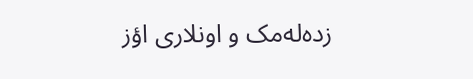زده‌له‌مک و اونلاری اؤز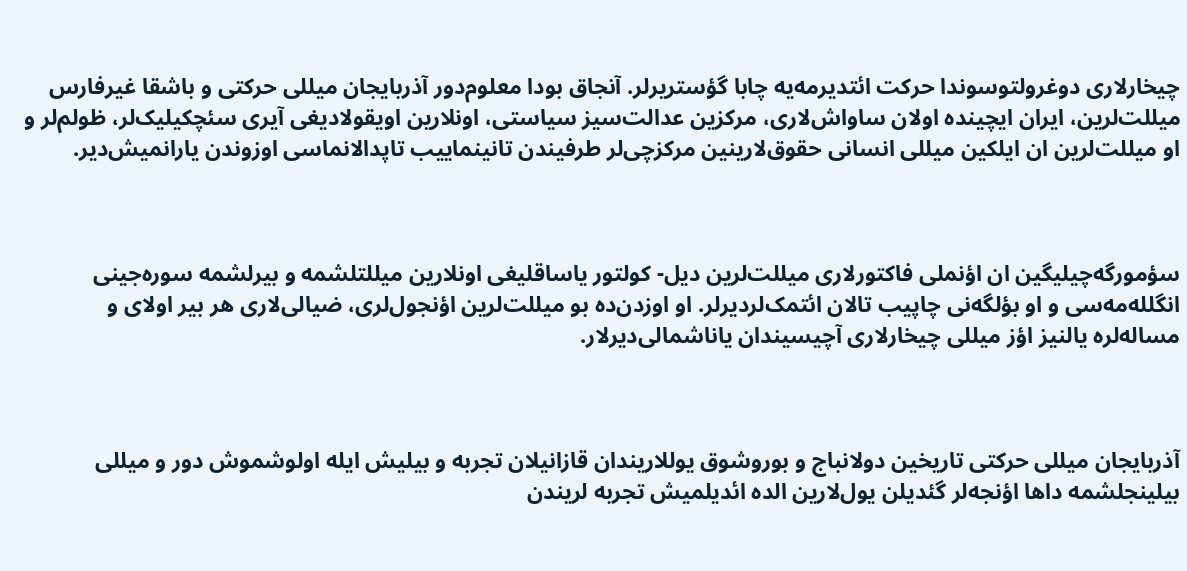چیخارلاری دوغرولتوسوندا حرکت ائتدیرمه‌یه چابا گؤستریرلر. آنجاق بودا معلوم‌دور آذربایجان میللی حرکتی و باشقا غیرفارس میللت‌لرین، ایران ایچینده اولان ساواش‌لاری، مرکزین عدالت‌سیز سیاستی، اونلارین اویقولادیغی آیری سئچکیلیک‌لر، ظولم‌لر و او میللت‌لرین ان ایلکین میللی انسانی حقوق‌لارینین مرکزچی‌لر طرفیندن تانینماییب تاپدالانماسی اوزوندن یارانمیش‌دیر.



سؤمورگه‌چیلیگین ان اؤنملی فاکتورلاری میللت‌لرین دیل- کولتور یاساقلیغی اونلارین میللتلشمه و بیرلشمه سوره‌جینی انگلله‌مه‌سی و او بؤلگه‌نی چاپیب تالان ائتمک‌لردیرلر. او اوزدن‌ده بو میللت‌لرین اؤنجول‌لری، ضیالی‌لاری هر بیر اولای و مساله‌لره یالنیز اؤز میللی چیخارلاری آچیسیندان یاناشمالی‌دیرلار.



آذربایجان میللی حرکتی تاریخین دولانباج و بوروشوق یوللاریندان قازانیلان تجربه و بیلیش ایله اولوشموش دور و میللی بیلینجلشمه داها اؤنجه‌لر گئدیلن یول‌لارین الده ائدیلمیش تجربه لریندن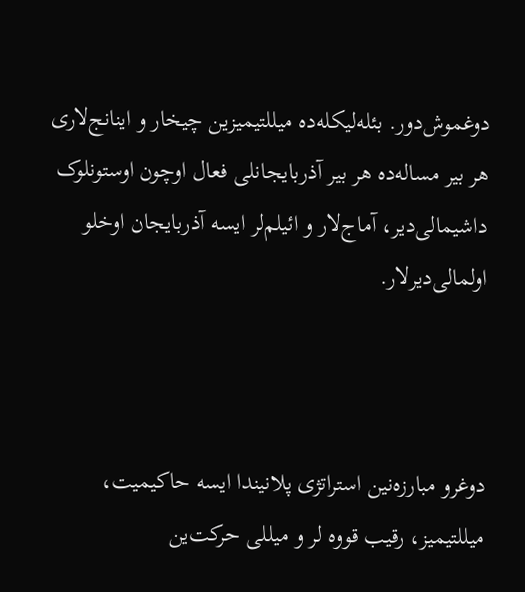دوغموش‌دور. بئله‌لیکله‌ده میللتیمیزین چیخار و اینانج‌لاری هر بیر مساله‌ده هر بیر آذربایجانلی فعال اوچون اوستونلوک داشیمالی‌دیر، آماج‌لار و ائیلم‌لر ایسه آذربایجان اوخلو اولمالی‌دیرلار.



دوغرو مبارزه‌نین استراتژی پلانیندا ایسه حاکیمیت، میللتیمیز، رقیب قووه لر و میللی حرکت‌ین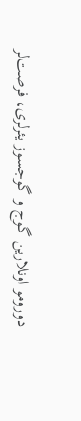دورومو اونلارین گوج و گوجسوز یئرلری، فرصت‌لر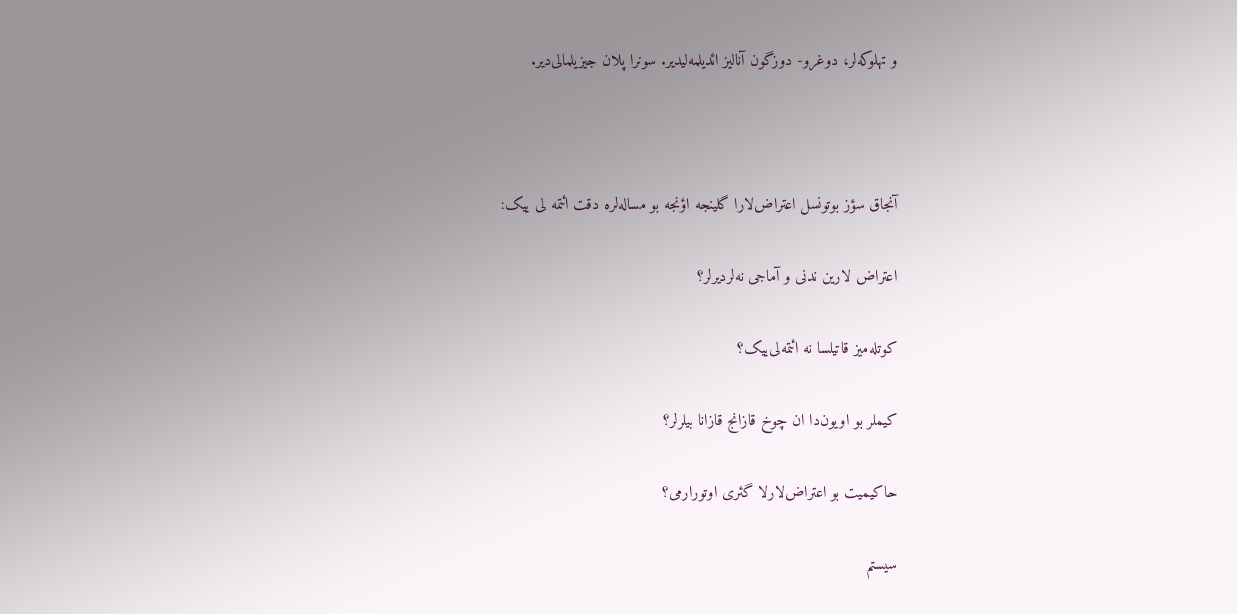و تهلوکه‌لر، دوغرو- دوزگون آنالیز ائدیلمه‌لیدیر. سونرا پلان جیزیلمالی‌دیر.



آنجاق سؤز بوتونسل اعتراض‌لارا گلینجه اؤنجه بو مساله‌لره دقت ائتمه لی ییک:

اعتراض لارین ندنی و آماجی نه‌لردیرلر؟

کوتله‌میز قاتیلسا نه ائتمه‌لی‌ییک؟

کیملر بو اویون‌دا ان چوخ قازانج قازانا بیلرلر؟

حاکیمیت بو اعتراض‌لارلا گئری اوتورارمی؟

سیستم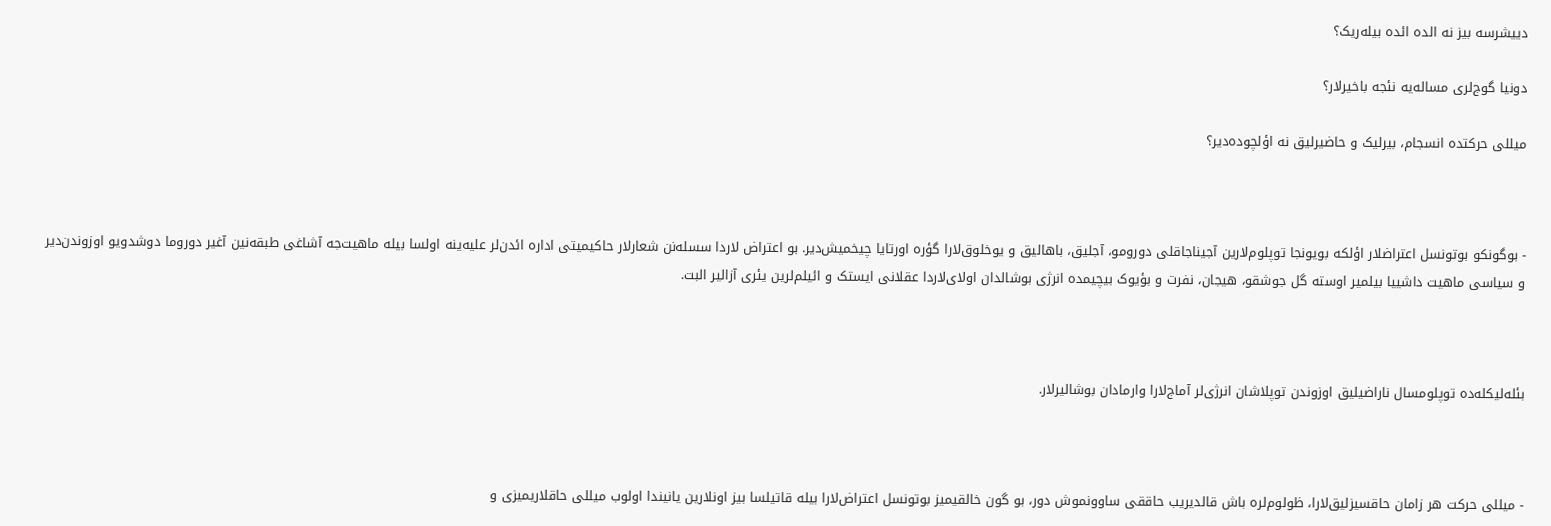دییشرسه بیز نه الده ائده بیله‌ریک؟

دونیا گوج‌لری مساله‌یه نئجه باخیرلار؟

میللی حرکتده انسجام، بیرلیک و حاضیرلیق نه اؤلچوده‌دیر؟



- بوگونکو بوتونسل اعتراضلار اؤلکه بویونجا توپلوم‌لارین آجیناجاقلی دورومو، آجلیق، باهالیق و یوخلوق‌لارا گؤره اورتایا چیخمیش‌دیر. بو اعتراض لاردا سسله‌نن شعارلار حاکیمیتی اداره ائدن‌لر علیه‌ینه اولسا بیله ماهیت‌جه آشاغی طبقه‌نین آغیر دوروما دوشدویو اوزوندن‌دیر و سیاسی ماهیت داشییا بیلمیر اوسته گل جوشقو، هیجان، نفرت و بؤیوک بیچیمده انرژی بوشالدان اولای‌لاردا عقلانی ایستک و ائیلم‌لرین یئری آزالیر البت.



بئله‌لیکله‌ده توپلومسال ناراضیلیق اوزوندن توپلاشان انرژی‌لر آماج‌لارا وارمادان بوشالیرلار.



- میللی حرکت هر زامان حاقسیزلیق‌لارا، ظولوم‌لره باش قالدیریب حاققی ساوونموش دور، بو گون خالقیمیز بوتونسل اعتراض‌لارا بیله قاتیلسا بیز اونلارین یانیندا اولوب میللی حاقلاریمیزی و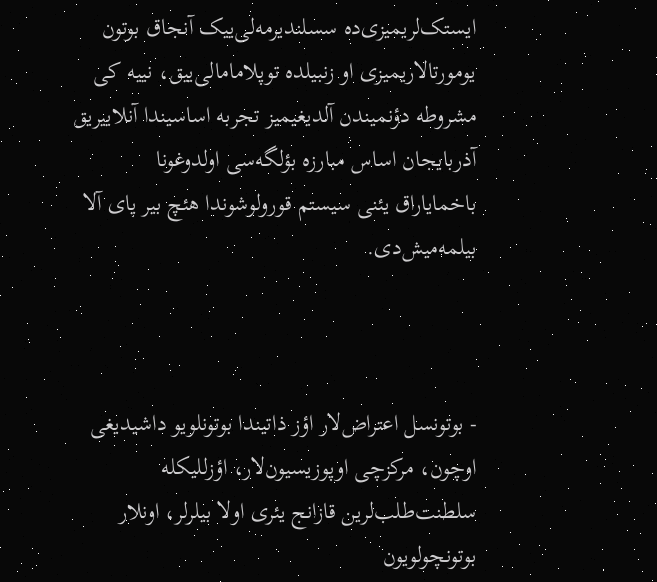ایستک‌لریمیزی‌ده سسلندیرمه‌لی‌ییک آنجاق بوتون یومورتالاریمیزی او زنبیلده توپلامامالی‌ییق، نییه کی مشروطه دؤنمیندن آلدیغیمیز تجربه اساسیندا آنلاییریق آذربایجان اساس مبارزه بؤلگه‌سی اولدوغونا باخمایاراق یئنی سیستم قورولوشوندا هئچ بیر پای آلا بیلمه‌میش‌دی.



- بوتونسل اعتراض‌لار اؤز ذاتیندا بوتونلویو داشیدیغی اوچون، مرکزچی اوپوزیسیون‌لار، اؤزللیکله سلطنت‌طلب‌لرین قازانج یئری اولا بیلرلر، اونلار بوتونچولویون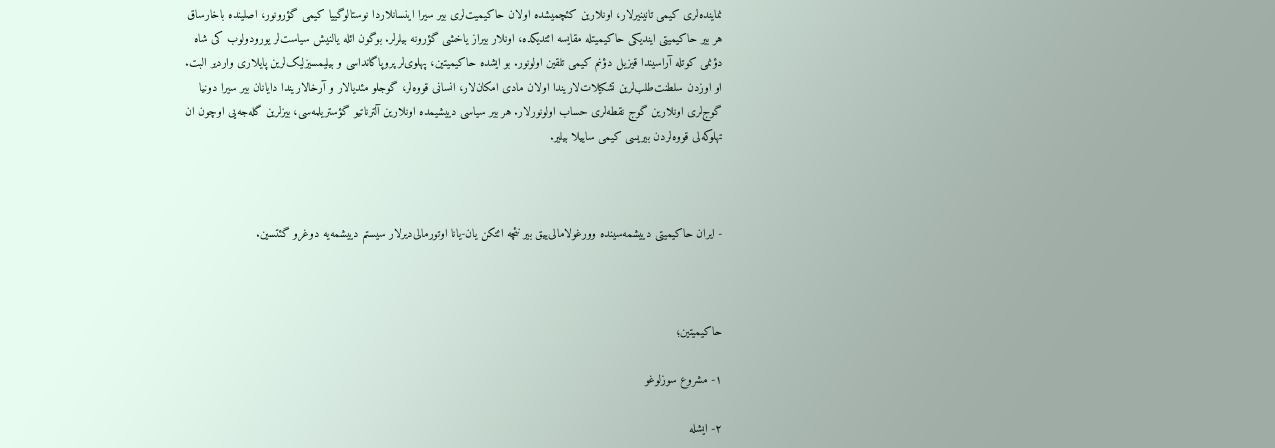نماینده‌لری کیمی تانینیرلار، اونلارین کئچمیشده اولان حاکیمیت‌لری بیر سیرا اینسانلاردا نوستالوگییا کیمی گؤرونور، اصلینده باخارساق هر بیر حاکیمیتی ایندیکی حاکیمیتله مقایسه ائتدیکده، اونلار بیراز یاخشی گؤرونه بیلرلر. بوگون ائله یالنیش سیاست‌لر یورودولوب کی شاه دؤنمی کوتله آراسیندا قیزیل دؤنم کیمی تلقین اولونور. بو ایشده حاکیمیتین، پهلوی‌لر پروپاگانداسی و بیلیمسیزلیک‌لرین پایلاری واردیر البت. او اوزدن سلطنت‌طلب‌لرین تشکیلات‌لاریندا اولان مادی امکان‌لار، انسانی قووه‌لر، گوجلو مئدیالار و آرخالاریندا دایانان بیر سیرا دونیا گوج‌لری اونلارین گوج نقطه‌لری حساب اولونورلار. هر بیر سیاسی دییشیمده اونلارین آلترناتیو گؤستریلمه‌سی، بیزلرین گله‌جه‌یی اوچون ان تهلوکه‌لی قووه‌لردن بیریسی کیمی ساییلا بیلیر.



- ایران حاکیمیتی دییشمه‌سینده وورغولامالی‌ییق بیر نئچه ائتکن یان-یانا اوتورمالی‌دیر‌لار سیستم دییشمه‌یه دوغرو گئتسین.



حاکیمیتین؛

۱- مشروع سوزلوغو

۲- ایشله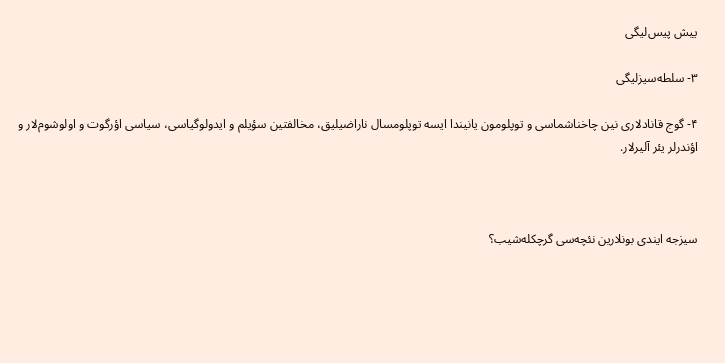ییش پیس‌لیگی

۳- سلطه‌سیزلیگی

۴- گوج قانادلاری نین چاخناشماسی و توپلومون یانیندا ایسه توپلومسال ناراضیلیق، مخالفتین سؤیلم و ایدولوگیاسی، سیاسی اؤرگوت و اولوشوم‌لار و اؤندرلر یئر آلیرلار.



سیزجه ایندی بونلارین نئچه‌سی گرچکله‌شیب؟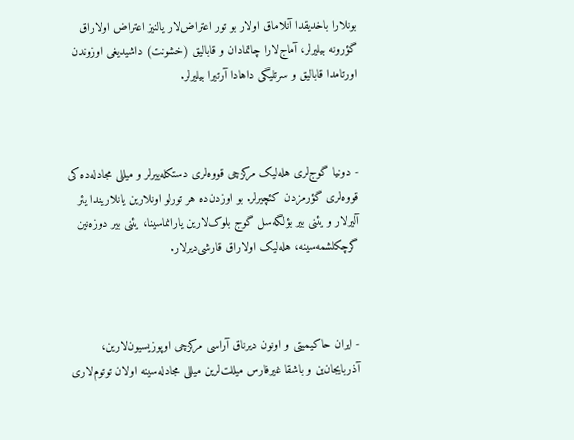بونلارا باخدیقدا آنلاماق اولار بو تور اعتراض‌لار یالنیز اعتراض اولاراق گؤرونه بیلیرلر، آماج‌لارا چاتمادان و قابالیق (خشونت) داشیدیغی اوزوندن اورتامدا قابالیق و سرتلیگی داهادا آرتیرا بیلیرلر.



- دونیا گوج‌لری هله‌لیک مرکزچی قووه‌لری دستکله‌ییر‌لر و میللی مجادله‌ده کی قووه‌لری گؤرمزدن کئچیرلر. بو اوزدن‌ده هر تورلو اونلارین یانلاریندا یئر آلیرلار و یئنی بیر بؤلگه‌سل گوج بلوک‌لارین یارانماسینا، یئنی بیر دوزه‌نین گرچکلشمه‌سینه، هله‌لیک اولاراق قارشی‌دیرلار.



- ایران حاکیمیتی و اونون دیرناق آراسی مرکزچی اوپوزیسیون‌لارین، آذربایجان‌ین و باشقا غیرفارس میللت‌لرین میللی مجادله‌سینه اولان توتوم‌لاری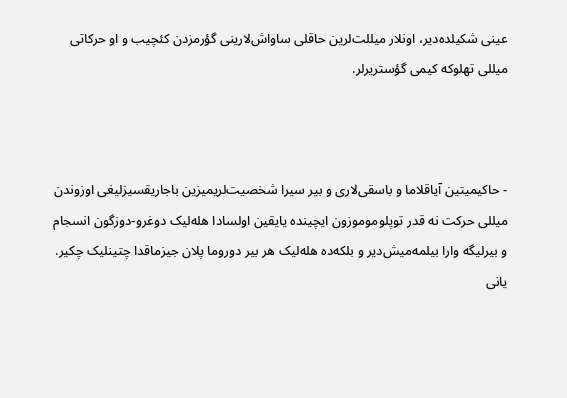عینی شکیلده‌دیر، اونلار میللت‌لرین حاقلی ساواش‌لارینی گؤرمزدن کئچیب و او حرکاتی میللی تهلوکه کیمی گؤستریرلر.



- حاکیمیتین آیاقلاما و باسقی‌لاری و بیر سیرا شخصیت‌لریمیزین باجاریقسیزلیغی اوزوندن میللی حرکت نه قدر توپلوموموزون ایچینده یایقین اولسادا هله‌لیک دوغرو-دوزگون انسجام و بیرلیگه وارا بیلمه‌میش‌دیر و بلکه‌ده هله‌لیک هر بیر دوروما پلان جیزماقدا چتینلیک چکیر. یانی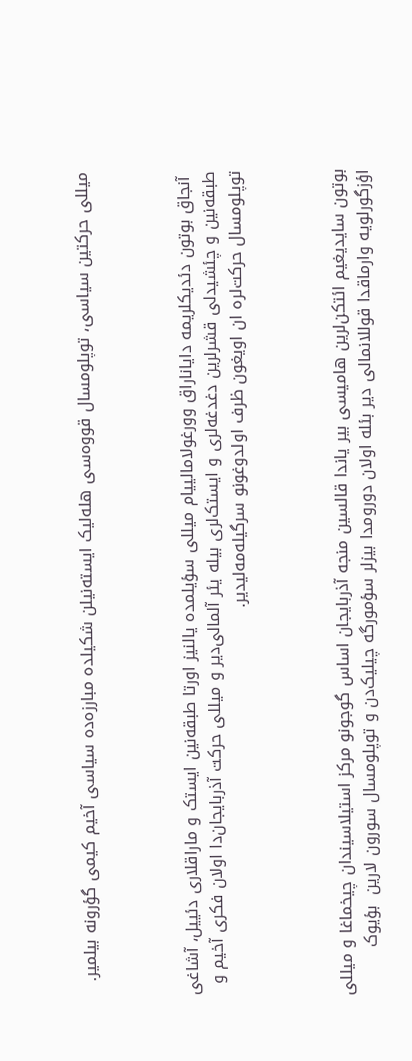میللی حرکتین سیاسی، توپلومسال قووه‌سی هله‌لیک ایسته‌نیلن شکیلده مبارزه‌ده سیاسی آخیم کیمی گؤرونه بیلمیر.



 آنجاق بوتون دئدیکلریمه دایاناراق وورغولامالییام میللی سؤیلمده یالنیز اورتا طبقه‌نین ایستک و ماراقلاری دئییل، آشاغی طبقه‌نین و چئشیدلی قشرلرین دغدغه‌لری و ایستک‌لری بیله یئر آلمالی‌دیر و میللی حرکت آذربایجان‌دا اولان فکری آخیم و توپلومسال حرکت‌لره ان اویغون ظرف اولدوغونو سرگیله‌مه‌لیدیر.



بوتون سایدیغیم ائتکن‌لرین هامیسی بیر یاندا قالسین منجه آذربایجان اساس گوجونو مرکز استیلاسیندان چیخماغا و میللی اؤزگورلویه وارماقدا قوللانمالی دیر بئله اولان دورومدا بیزلر سؤمورگه چیلیک‌دن و توپلومسال سورون لارین  بؤیوک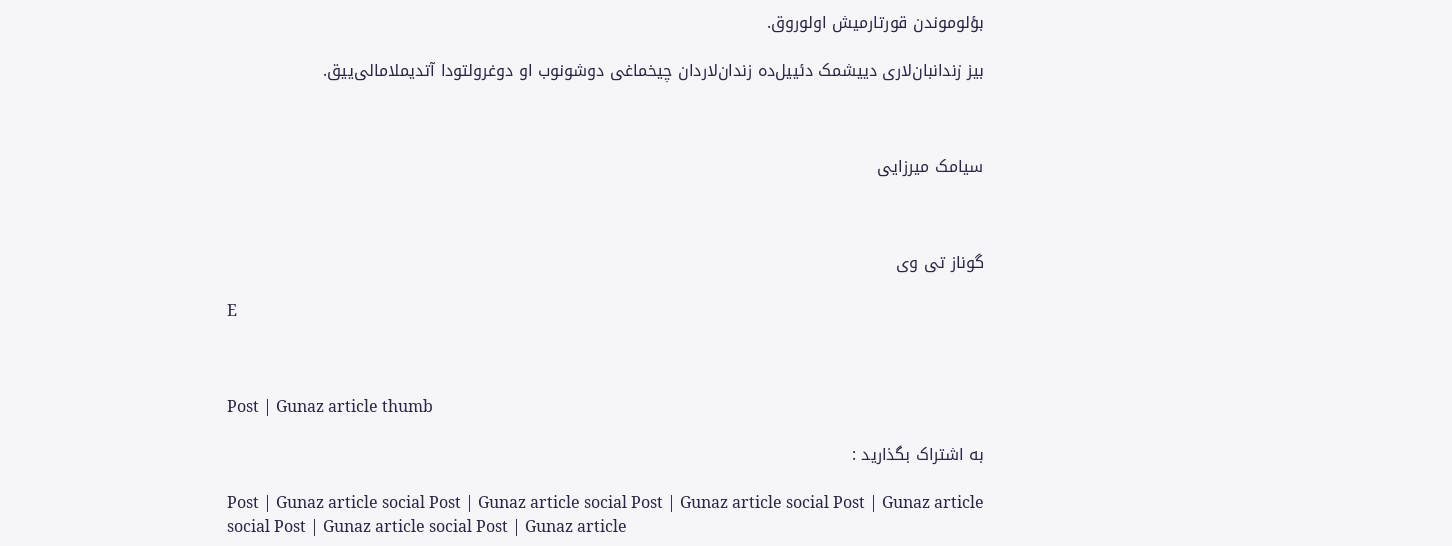بؤلوموندن قورتارمیش اولوروق.

بیز زندانبان‌لاری دییشمک دئییل‌ده زندان‌لاردان چیخماغی دوشونوب او دوغرولتودا آتدیملامالی‌ییق.



سیامک میرزایی



گوناز تی وی

E



Post | Gunaz article thumb

به اشتراک بگذارید :

Post | Gunaz article social Post | Gunaz article social Post | Gunaz article social Post | Gunaz article social Post | Gunaz article social Post | Gunaz article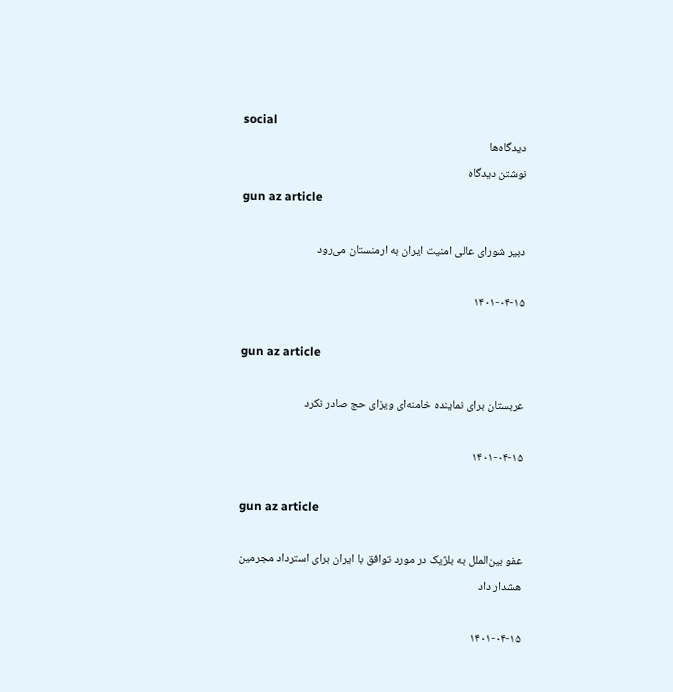social
دیدگاه‌ها
نوشتن دیدگاه
gun az article

دبیر شورای عالی امنیت ایران به ارمنستان می‌رود

۱۴۰۱-۰۴-۱۵

gun az article

عربستان برای نماینده خامنه‌ای ویزای حج صادر نکرد

۱۴۰۱-۰۴-۱۵

gun az article

عفو بین‌الملل به بلژیک در مورد توافق با ایران برای استرداد مجرمین هشدار داد

۱۴۰۱-۰۴-۱۵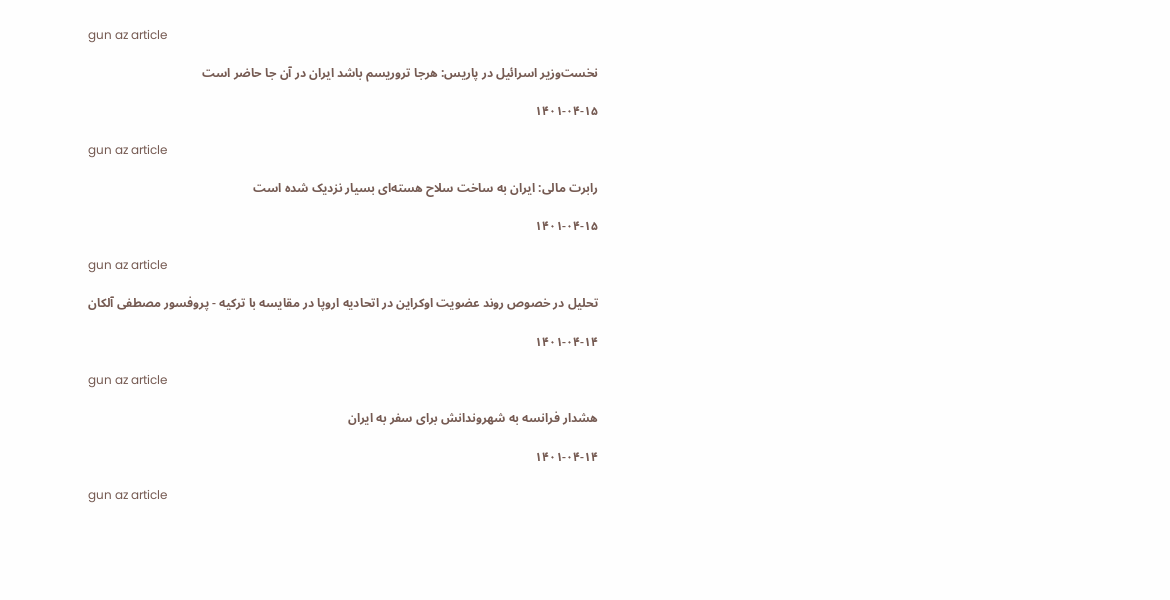gun az article

نخست‌وزیر اسرائیل در پاریس: هرجا تروریسم باشد ایران در آن جا حاضر است

۱۴۰۱-۰۴-۱۵

gun az article

رابرت مالی: ایران به ساخت سلاح هسته‌ای بسیار نزدیک شده است

۱۴۰۱-۰۴-۱۵

gun az article

تحلیل در خصوص روند عضویت اوکراین در اتحادیه اروپا در مقایسه با ترکیه - پروفسور مصطفی آلکان

۱۴۰۱-۰۴-۱۴

gun az article

هشدار فرانسه به شهروندانش برای سفر به ایران

۱۴۰۱-۰۴-۱۴

gun az article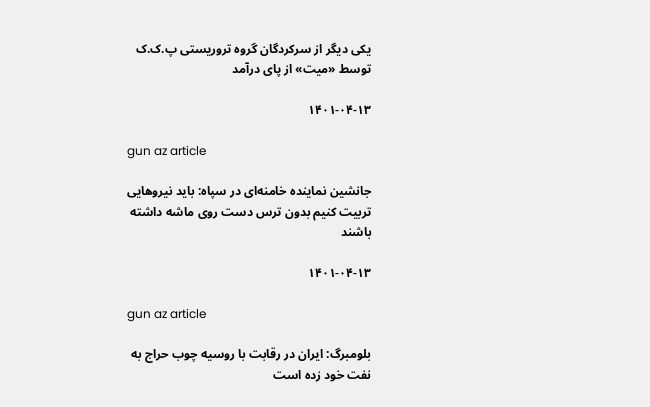یکی دیگر از سرکردگان گروه تروریستی پ.ک.ک توسط «میت» از پای‌ درآمد

۱۴۰۱-۰۴-۱۳

gun az article

جانشین نماینده خامنه‌ای در سپاه: باید نیروهایی تربیت کنیم بدون ترس دست روی ماشه داشته باشند

۱۴۰۱-۰۴-۱۳

gun az article

بلومبرگ: ایران در رقابت با روسیه چوب حراج به نفت خود زده است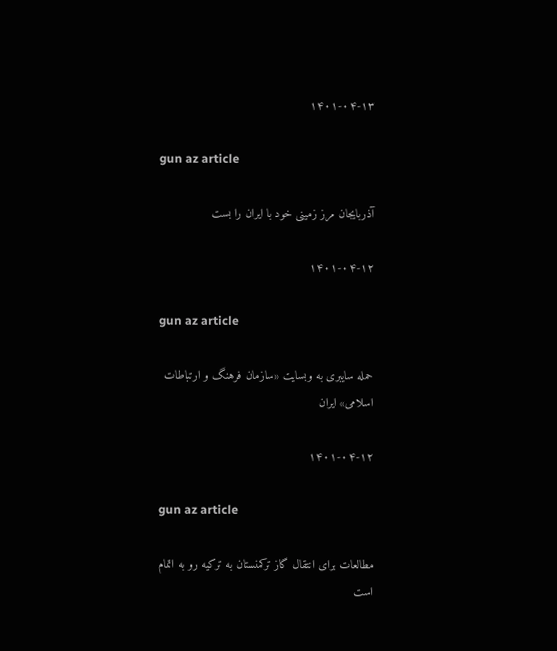۱۴۰۱-۰۴-۱۳

gun az article

آذربایجان مرز زمینی خود با ایران را بست

۱۴۰۱-۰۴-۱۲

gun az article

حمله سایبری به وبسایت «سازمان فرهنگ و ارتباطات اسلامی» ایران

۱۴۰۱-۰۴-۱۲

gun az article

مطالعات برای انتقال گاز ترکمنستان به ترکیه رو به اتمام است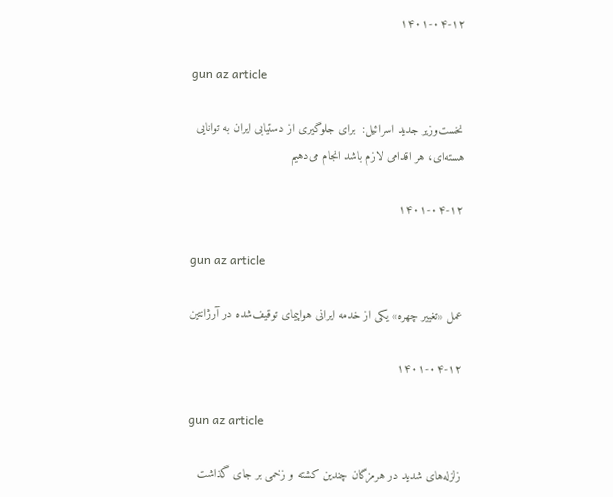۱۴۰۱-۰۴-۱۲

gun az article

نخست‌وزیر جدید اسرائیل:  برای جلوگیری از دستیابی ایران به توانایی هسته‌ای، هر اقدامی لازم باشد انجام می‌دهیم

۱۴۰۱-۰۴-۱۲

gun az article

عمل «تغییر چهره» یکی از خدمه ایرانی هواپیمای توقیف‌شده در آرژانتین

۱۴۰۱-۰۴-۱۲

gun az article

زلزله‌های شدید در هرمزگان چندین کشته و زخمی بر جای گذاشت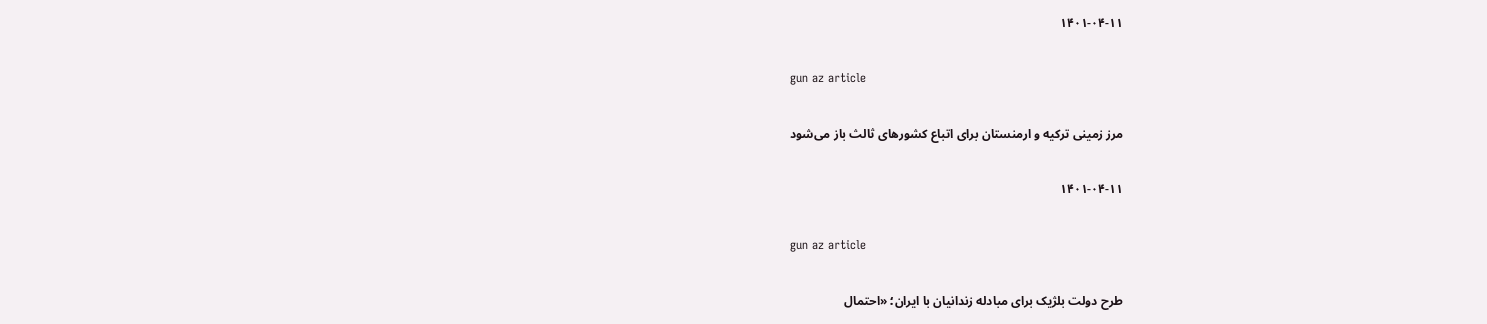۱۴۰۱-۰۴-۱۱

gun az article

مرز زمینی ترکیه و ارمنستان برای اتباع کشورهای ثالث باز می‌شود

۱۴۰۱-۰۴-۱۱

gun az article

طرح دولت بلژیک برای مبادله زندانیان با ایران؛ «احتمال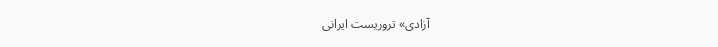آزادی» تروریست ایرانی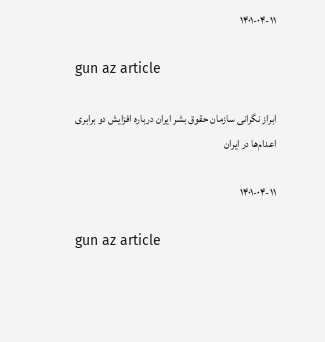۱۴۰۱-۰۴-۱۱

gun az article

ابراز نگرانی سازمان‌ حقوق بشر ایران درباره افزایش دو برابری اعدام‌ها در ایران

۱۴۰۱-۰۴-۱۱

gun az article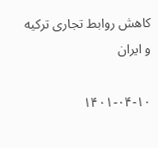کاهش روابط تجاری ترکیه و ایران

۱۴۰۱-۰۴-۱۰